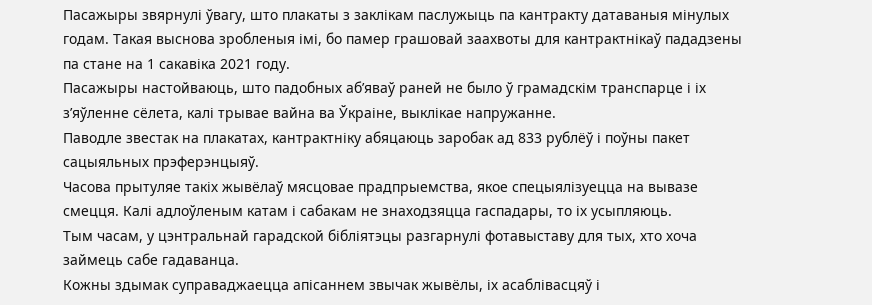Пасажыры звярнулі ўвагу, што плакаты з заклікам паслужыць па кантракту датаваныя мінулых годам. Такая выснова зробленыя імі, бо памер грашовай заахвоты для кантрактнікаў пададзены па стане на 1 сакавіка 2021 году.
Пасажыры настойваюць, што падобных аб’яваў раней не было ў грамадскім транспарце і іх зʼяўленне сёлета, калі трывае вайна ва Ўкраіне, выклікае напружанне.
Паводле звестак на плакатах, кантрактніку абяцаюць заробак ад 833 рублёў і поўны пакет сацыяльных прэферэнцыяў.
Часова прытуляе такіх жывёлаў мясцовае прадпрыемства, якое спецыялізуецца на вывазе смецця. Калі адлоўленым катам і сабакам не знаходзяцца гаспадары, то іх усыпляюць.
Тым часам, у цэнтральнай гарадской бібліятэцы разгарнулі фотавыставу для тых, хто хоча займець сабе гадаванца.
Кожны здымак суправаджаецца апісаннем звычак жывёлы, іх асаблівасцяў і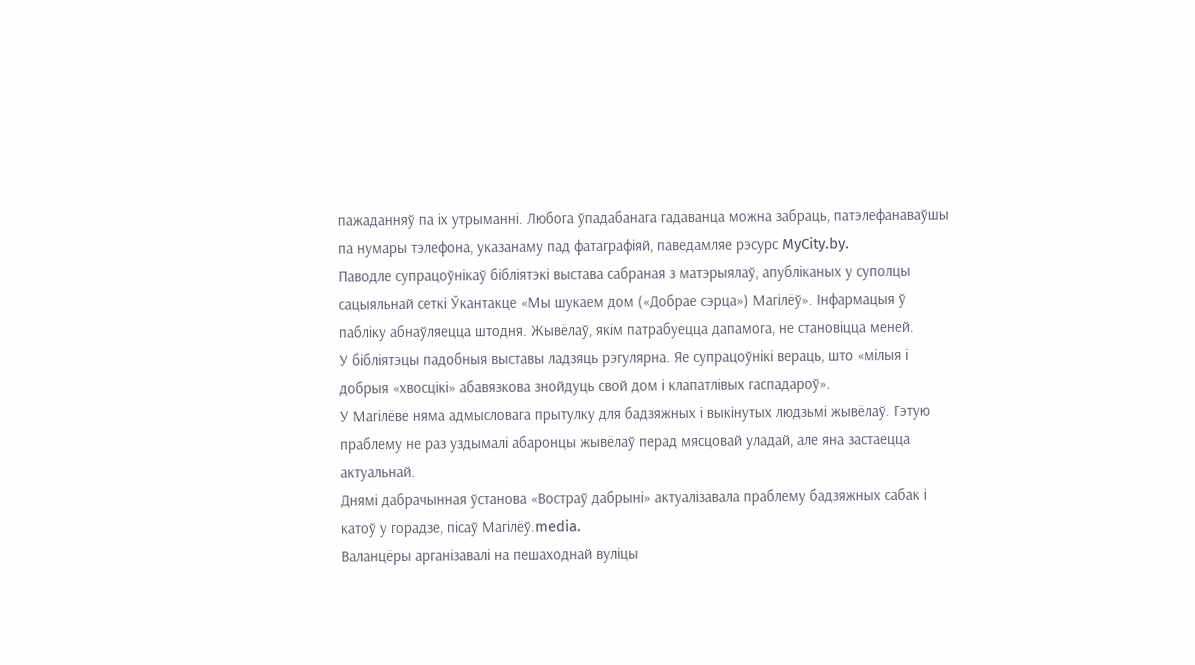пажаданняў па іх утрыманні. Любога ўпадабанага гадаванца можна забраць, патэлефанаваўшы па нумары тэлефона, указанаму пад фатаграфіяй, паведамляе рэсурс MyCity.by.
Паводле супрацоўнікаў бібліятэкі выстава сабраная з матэрыялаў, апубліканых у суполцы сацыяльнай сеткі Ўкантакце «Мы шукаем дом («Добрае сэрца») Магілёў». Інфармацыя ў пабліку абнаўляецца штодня. Жывёлаў, якім патрабуецца дапамога, не становіцца меней.
У бібліятэцы падобныя выставы ладзяць рэгулярна. Яе супрацоўнікі вераць, што «мілыя і добрыя «хвосцікі» абавязкова знойдуць свой дом і клапатлівых гаспадароў».
У Магілёве няма адмысловага прытулку для бадзяжных і выкінутых людзьмі жывёлаў. Гэтую праблему не раз уздымалі абаронцы жывёлаў перад мясцовай уладай, але яна застаецца актуальнай.
Днямі дабрачынная ўстанова «Востраў дабрыні» актуалізавала праблему бадзяжных сабак і катоў у горадзе, пісаў Магілёў.media.
Валанцёры арганізавалі на пешаходнай вуліцы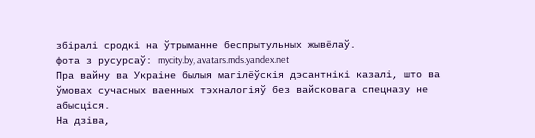збіралі сродкі на ўтрыманне беспрытульных жывёлаў.
фота з русурсаў: mycity.by, avatars.mds.yandex.net
Пра вайну ва Украіне былыя магілёўскія дэсантнікі казалі, што ва ўмовах сучасных ваенных тэхналогіяў без вайсковага спецназу не абысціся.
На дзіва,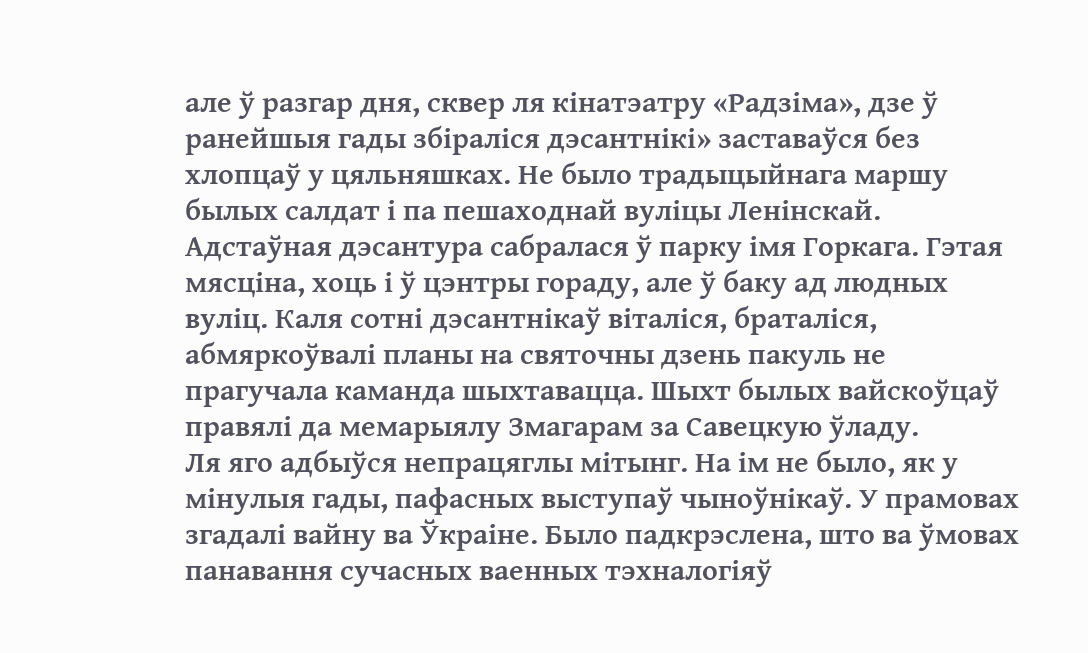але ў разгар дня, сквер ля кінатэатру «Радзіма», дзе ў ранейшыя гады збіраліся дэсантнікі» заставаўся без хлопцаў у цяльняшках. Не было традыцыйнага маршу былых салдат і па пешаходнай вуліцы Ленінскай.
Адстаўная дэсантура сабралася ў парку імя Горкага. Гэтая мясціна, хоць і ў цэнтры гораду, але ў баку ад людных вуліц. Каля сотні дэсантнікаў віталіся, браталіся, абмяркоўвалі планы на святочны дзень пакуль не прагучала каманда шыхтавацца. Шыхт былых вайскоўцаў правялі да мемарыялу Змагарам за Савецкую ўладу.
Ля яго адбыўся непрацяглы мітынг. На ім не было, як у мінулыя гады, пафасных выступаў чыноўнікаў. У прамовах згадалі вайну ва Ўкраіне. Было падкрэслена, што ва ўмовах панавання сучасных ваенных тэхналогіяў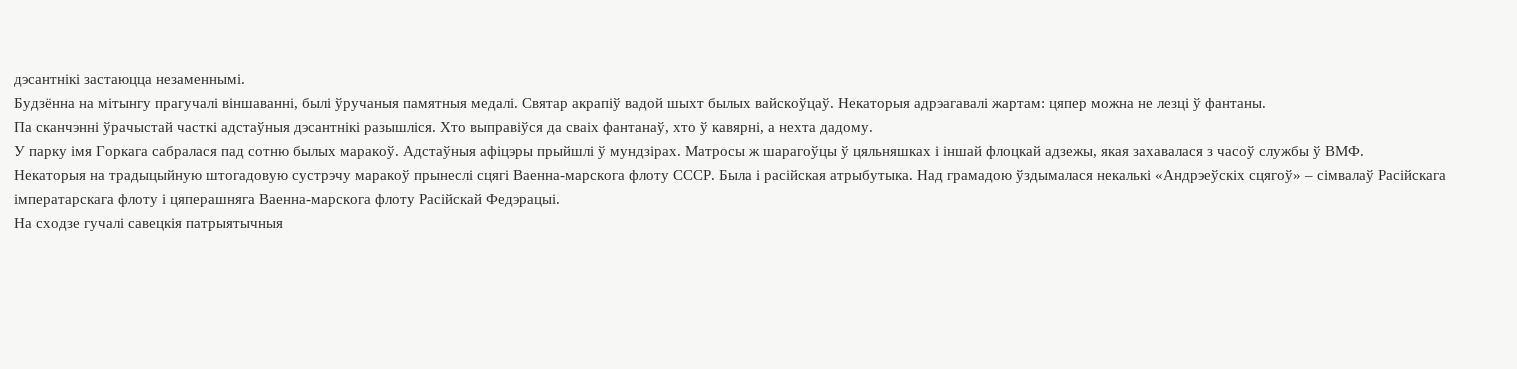дэсантнікі застаюцца незаменнымі.
Будзённа на мітынгу прагучалі віншаванні, былі ўручаныя памятныя медалі. Святар акрапіў вадой шыхт былых вайскоўцаў. Некаторыя адрэагавалі жартам: цяпер можна не лезці ў фантаны.
Па сканчэнні ўрачыстай часткі адстаўныя дэсантнікі разышліся. Хто выправіўся да сваіх фантанаў, хто ў кавярні, а нехта дадому.
У парку імя Горкага сабралася пад сотню былых маракоў. Адстаўныя афіцэры прыйшлі ў мундзірах. Матросы ж шарагоўцы ў цяльняшках і іншай флоцкай адзежы, якая захавалася з часоў службы ў ВМФ.
Некаторыя на традыцыйную штогадовую сустрэчу маракоў прынеслі сцягі Ваенна-марскога флоту СССР. Была і расійская атрыбутыка. Над грамадою ўздымалася некалькі «Андрэеўскіх сцягоў» – сімвалаў Расійскага імператарскага флоту і цяперашняга Ваенна-марскога флоту Расійскай Федэрацыі.
На сходзе гучалі савецкія патрыятычныя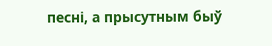песні, а прысутным быў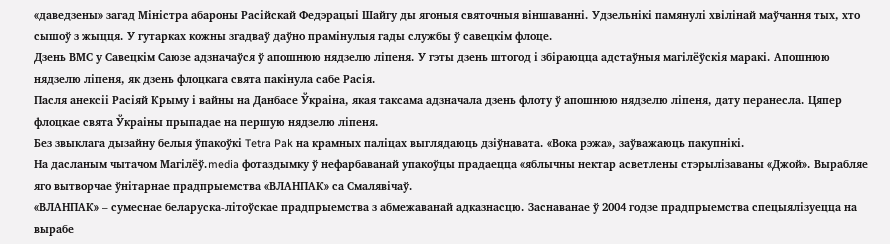«даведзены» загад Міністра абароны Расійскай Федэрацыі Шайгу ды ягоныя святочныя віншаванні. Удзельнікі памянулі хвілінай маўчання тых, хто сышоў з жыцця. У гутарках кожны згадваў даўно прамінулыя гады службы ў савецкім флоце.
Дзень ВМС у Савецкім Саюзе адзначаўся ў апошнюю нядзелю ліпеня. У гэты дзень штогод і збіраюцца адстаўныя магілёўскія маракі. Апошнюю нядзелю ліпеня, як дзень флоцкага свята пакінула сабе Расія.
Пасля анексіі Расіяй Крыму і вайны на Данбасе Ўкраіна, якая таксама адзначала дзень флоту ў апошнюю нядзелю ліпеня, дату перанесла. Цяпер флоцкае свята Ўкраіны прыпадае на першую нядзелю ліпеня.
Без звыклага дызайну белыя ўпакоўкі Tetra Pak на крамных паліцах выглядаюць дзіўнавата. «Вока рэжа», заўважаюць пакупнікі.
На дасланым чытачом Магілёў.media фотаздымку ў нефарбаванай упакоўцы прадаецца «яблычны нектар асветлены стэрылізаваны «Джой». Вырабляе яго вытворчае ўнітарнае прадпрыемства «ВЛАНПАК» са Смалявічаў.
«ВЛАНПАК» – сумеснае беларуска-літоўскае прадпрыемства з абмежаванай адказнасцю. Заснаванае ў 2004 годзе прадпрыемства спецыялізуецца на вырабе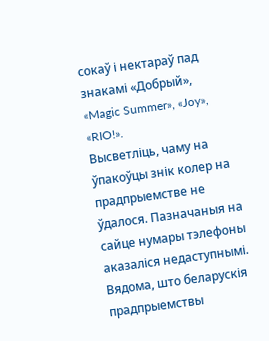сокаў і нектараў пад знакамі «Добрый», «Magic Summer», «Joy», «RIO!».
Высветліць, чаму на ўпакоўцы знік колер на прадпрыемстве не ўдалося. Пазначаныя на сайце нумары тэлефоны аказаліся недаступнымі.
Вядома, што беларускія прадпрыемствы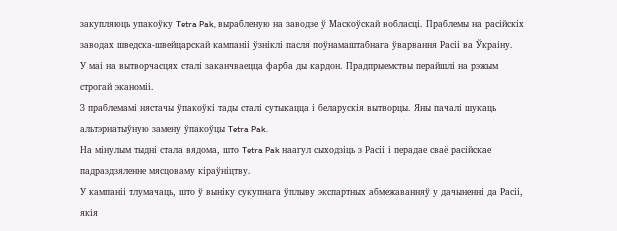закупляюць упакоўку Tetra Pak, вырабленую на заводзе ў Маскоўскай вобласці. Праблемы на расійскіх заводах шведска-швейцарскай кампаніі ўзніклі пасля поўнамаштабнага ўварвання Расіі ва Ўкраіну.
У маі на вытворчасцях сталі заканчваецца фарба ды кардон. Прадпрыемствы перайшлі на рэжым строгай эканоміі.
З праблемамі нястачы ўпакоўкі тады сталі сутыкацца і беларускія вытворцы. Яны пачалі шукаць альтэрнатыўную замену ўпакоўцы Tetra Pak.
На мінулым тыдні стала вядома, што Tetra Pak наагул сыходзіць з Расіі і перадае сваё расійскае падраздзяленне мясцоваму кіраўніцтву.
У кампаніі тлумачаць, што ў выніку сукупнага ўплыву экспартных абмежаванняў у дачыненні да Расіі, якія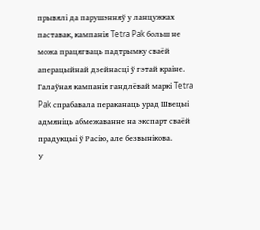прывялі да парушэнняў у ланцужках паставак, кампанія Tetra Pak больш не можа працягваць падтрымку сваёй аперацыйнай дзейнасці ў гэтай краіне.
Галаўная кампанія гандлёвай маркі Tetra Pak спрабавала пераканаць урад Швецыі адмяніць абмежаванне на экспарт сваёй прадукцыі ў Расію, але безвынікова.
У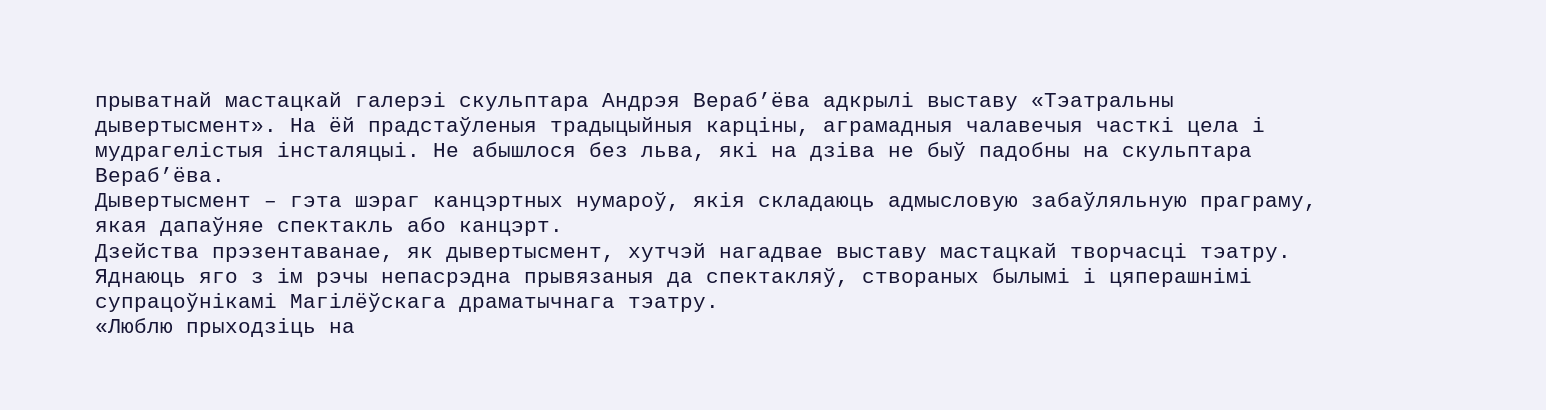прыватнай мастацкай галерэі скульптара Андрэя Вераб’ёва адкрылі выставу «Тэатральны дывертысмент». На ёй прадстаўленыя традыцыйныя карціны, аграмадныя чалавечыя часткі цела і мудрагелістыя інсталяцыі. Не абышлося без льва, які на дзіва не быў падобны на скульптара Вераб’ёва.
Дывертысмент – гэта шэраг канцэртных нумароў, якія складаюць адмысловую забаўляльную праграму, якая дапаўняе спектакль або канцэрт.
Дзейства прэзентаванае, як дывертысмент, хутчэй нагадвае выставу мастацкай творчасці тэатру. Яднаюць яго з ім рэчы непасрэдна прывязаныя да спектакляў, створаных былымі і цяперашнімі супрацоўнікамі Магілёўскага драматычнага тэатру.
«Люблю прыходзіць на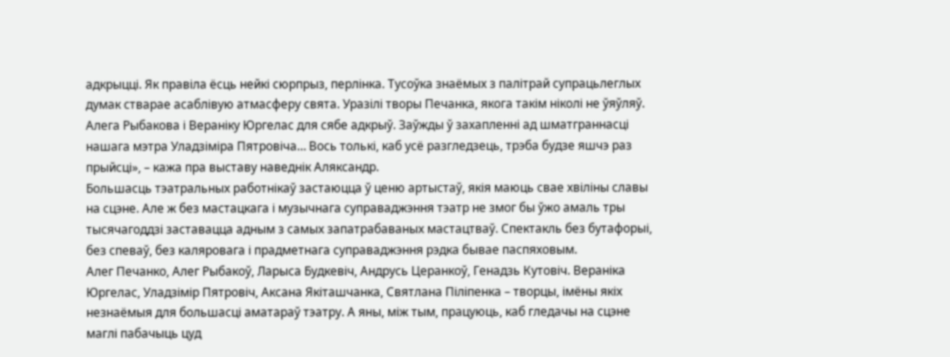адкрыцці. Як правіла ёсць нейкі сюрпрыз, перлінка. Тусоўка знаёмых з палітрай супрацьлеглых думак стварае асаблівую атмасферу свята. Уразілі творы Печанка, якога такім ніколі не ўяўляў. Алега Рыбакова і Вераніку Юргелас для сябе адкрыў. Заўжды ў захапленні ад шматграннасці нашага мэтра Уладзіміра Пятровіча… Вось толькі, каб усё разгледзець, трэба будзе яшчэ раз прыйсці», – кажа пра выставу наведнік Аляксандр.
Большасць тэатральных работнікаў застаюцца ў ценю артыстаў, якія маюць свае хвіліны славы на сцэне. Але ж без мастацкага і музычнага суправаджэння тэатр не змог бы ўжо амаль тры тысячагоддзі заставацца адным з самых запатрабаваных мастацтваў. Спектакль без бутафорыі, без спеваў, без каляровага і прадметнага суправаджэння рэдка бывае паспяховым.
Алег Печанко, Алег Рыбакоў, Ларыса Будкевіч, Андрусь Церанкоў, Генадзь Кутовіч. Вераніка Юргелас, Уладзімір Пятровіч, Аксана Якіташчанка, Святлана Піліпенка – творцы, імёны якіх незнаёмыя для большасці аматараў тэатру. А яны, між тым, працуюць, каб гледачы на сцэне маглі пабачыць цуд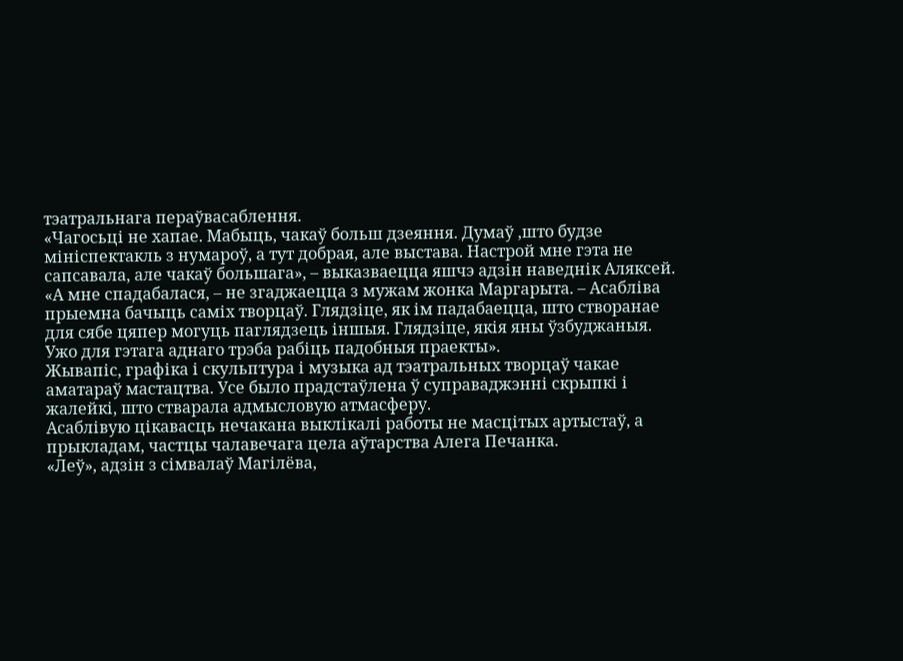тэатральнага пераўвасаблення.
«Чагосьці не хапае. Мабыць, чакаў больш дзеяння. Думаў ,што будзе мініспектакль з нумароў, а тут добрая, але выстава. Настрой мне гэта не сапсавала, але чакаў большага», – выказваецца яшчэ адзін наведнік Аляксей.
«А мне спадабалася, – не згаджаецца з мужам жонка Маргарыта. – Асабліва прыемна бачыць саміх творцаў. Глядзіце, як ім падабаецца, што створанае для сябе цяпер могуць паглядзець іншыя. Глядзіце, якія яны ўзбуджаныя. Ужо для гэтага аднаго трэба рабіць падобныя праекты».
Жывапіс, графіка і скульптура і музыка ад тэатральных творцаў чакае аматараў мастацтва. Усе было прадстаўлена ў суправаджэнні скрыпкі і жалейкі, што стварала адмысловую атмасферу.
Асаблівую цікавасць нечакана выклікалі работы не масцітых артыстаў, а прыкладам, частцы чалавечага цела аўтарства Алега Печанка.
«Леў», адзін з сімвалаў Магілёва,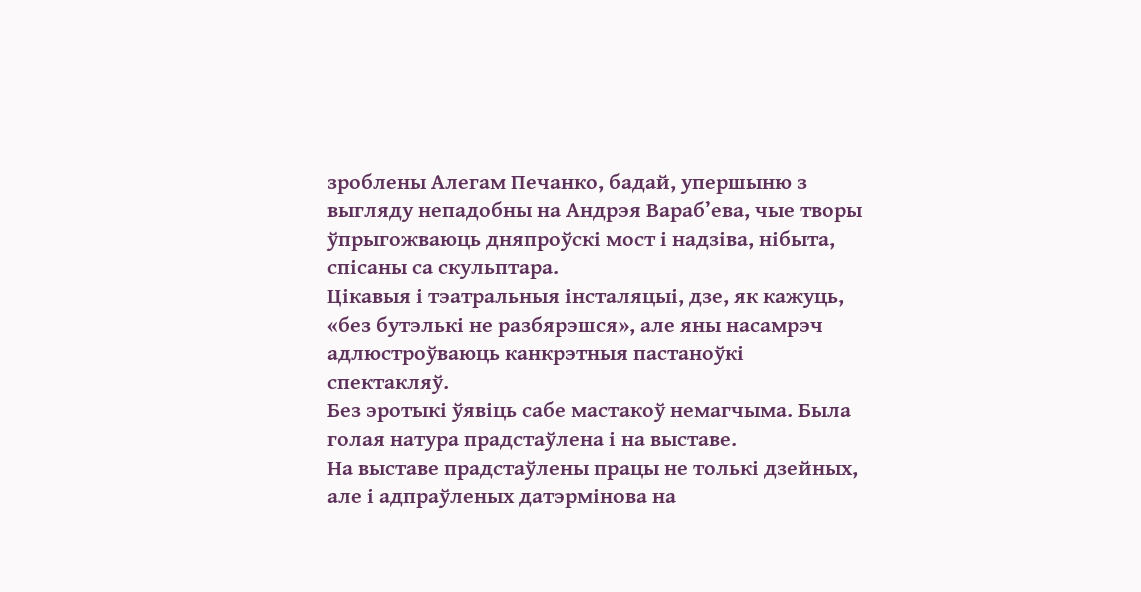зроблены Алегам Печанко, бадай, упершыню з выгляду непадобны на Андрэя Вараб’ева, чые творы ўпрыгожваюць дняпроўскі мост і надзіва, нібыта, спісаны са скульптара.
Цікавыя і тэатральныя інсталяцыі, дзе, як кажуць, «без бутэлькі не разбярэшся», але яны насамрэч адлюстроўваюць канкрэтныя пастаноўкі спектакляў.
Без эротыкі ўявіць сабе мастакоў немагчыма. Была голая натура прадстаўлена і на выставе.
На выставе прадстаўлены працы не толькі дзейных, але і адпраўленых датэрмінова на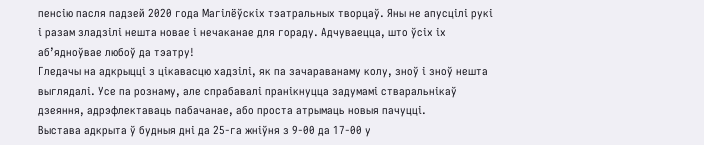пенсію пасля падзей 2020 года Магілёўскіх тэатральных творцаў. Яны не апусцілі рукі і разам зладзілі нешта новае і нечаканае для гораду. Адчуваецца, што ўсіх іх аб’ядноўвае любоў да тэатру!
Гледачы на адкрыцці з цікавасцю хадзілі, як па зачараванаму колу, зноў і зноў нешта выглядалі. Усе па рознаму, але спрабавалі пранікнуцца задумамі стваральнікаў дзеяння, адрэфлектаваць пабачанае, або проста атрымаць новыя пачуцці.
Выстава адкрыта ў будныя дні да 25-га жніўня з 9-00 да 17-00 у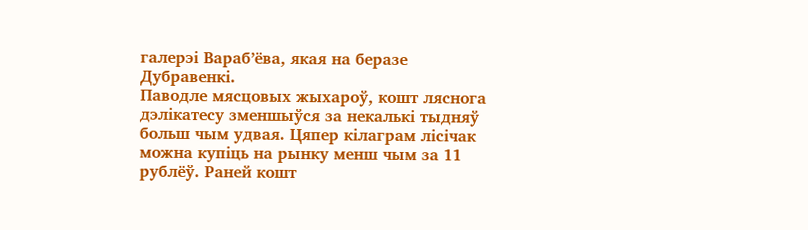галерэі Вараб’ёва, якая на беразе Дубравенкі.
Паводле мясцовых жыхароў, кошт ляснога дэлікатесу зменшыўся за некалькі тыдняў больш чым удвая. Цяпер кілаграм лісічак можна купіць на рынку менш чым за 11 рублёў. Раней кошт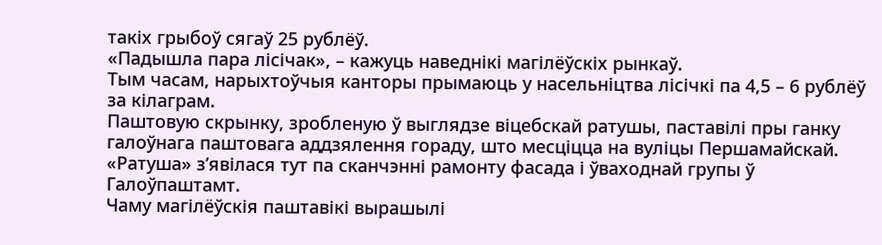такіх грыбоў сягаў 25 рублёў.
«Падышла пара лісічак», – кажуць наведнікі магілёўскіх рынкаў.
Тым часам, нарыхтоўчыя канторы прымаюць у насельніцтва лісічкі па 4,5 – 6 рублёў за кілаграм.
Паштовую скрынку, зробленую ў выглядзе віцебскай ратушы, паставілі пры ганку галоўнага паштовага аддзялення гораду, што месціцца на вуліцы Першамайскай.
«Ратуша» зʼявілася тут па сканчэнні рамонту фасада і ўваходнай групы ў Галоўпаштамт.
Чаму магілёўскія паштавікі вырашылі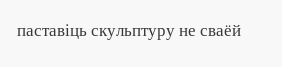паставіць скульптуру не сваёй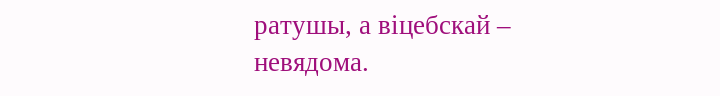ратушы, а віцебскай – невядома.